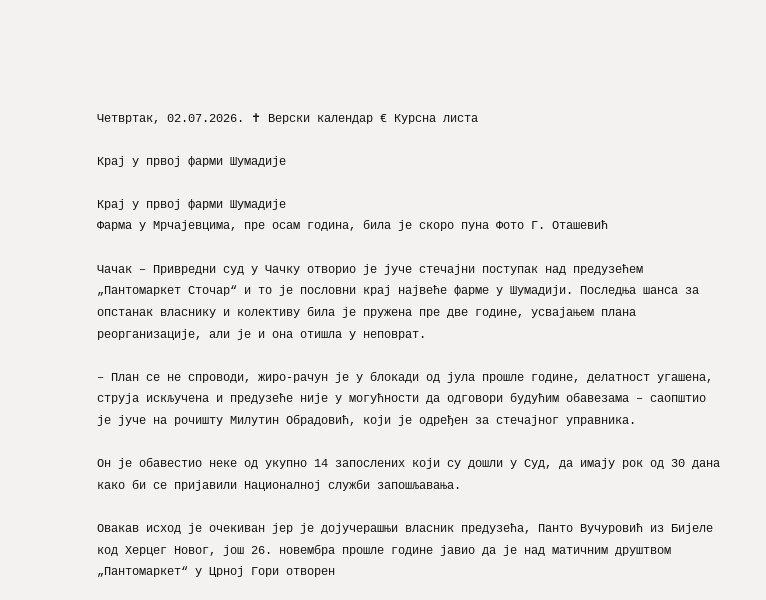Четвртак, 02.07.2026. ✝ Верски календар € Курсна листа

Крај у првој фарми Шумадије

Крај у првој фарми Шумадије
Фарма у Мрчајевцима, пре осам година, била је скоро пуна Фото Г. Оташевић

Чачак – Привредни суд у Чачку отворио је јуче стечајни поступак над предузећем „Пантомаркет Сточар“ и то је пословни крај највеће фарме у Шумадији. Последња шанса за опстанак власнику и колективу била је пружена пре две године, усвајањем плана реорганизације, али је и она отишла у неповрат.

– План се не спроводи, жиро-рачун је у блокади од јула прошле године, делатност угашена, струја искључена и предузеће није у могућности да одговори будућим обавезама – саопштио је јуче на рочишту Милутин Обрадовић, који је одређен за стечајног управника.

Он је обавестио неке од укупно 14 запослених који су дошли у Суд, да имају рок од 30 дана како би се пријавили Националној служби запошљавања.

Овакав исход је очекиван јер је дојучерашњи власник предузећа, Панто Вучуровић из Бијеле код Херцег Новог, још 26. новембра прошле године јавио да је над матичним друштвом „Пантомаркет“ у Црној Гори отворен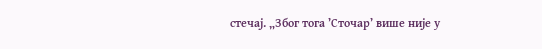стечај. „Због тога ’Сточар’ више није у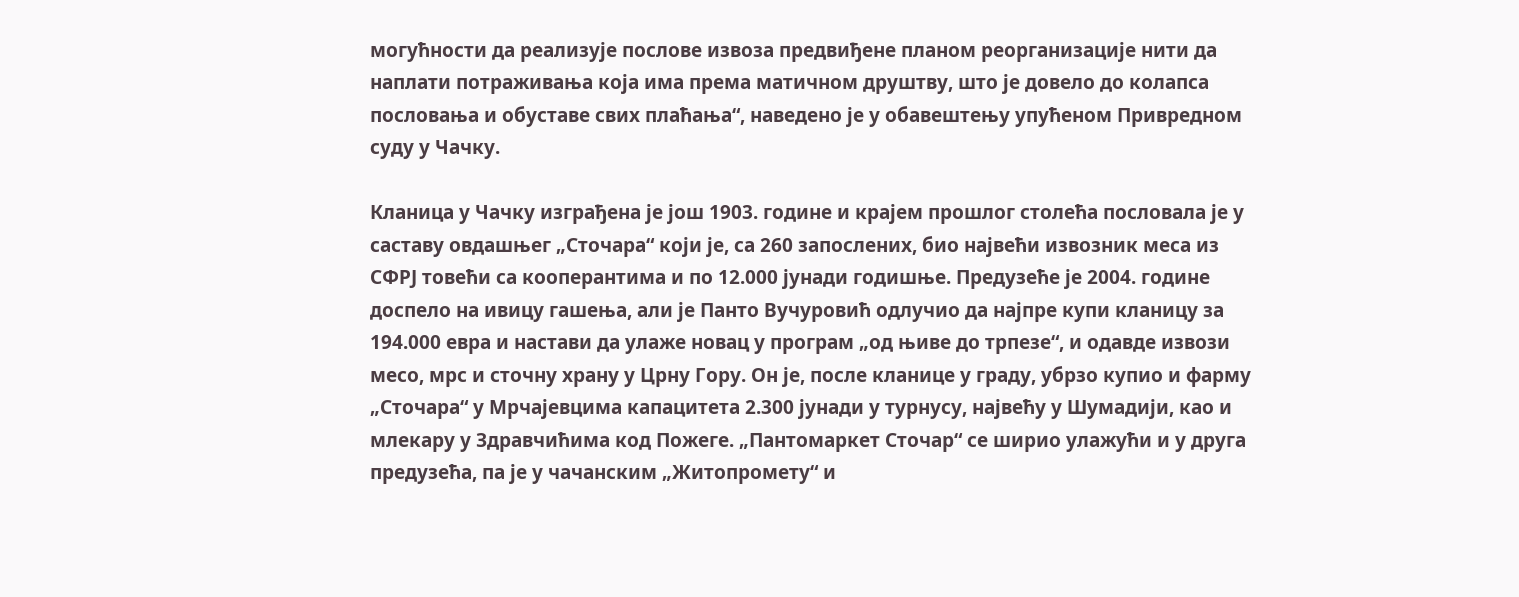могућности да реализује послове извоза предвиђене планом реорганизације нити да наплати потраживања која има према матичном друштву, што је довело до колапса пословања и обуставе свих плаћања“, наведено је у обавештењу упућеном Привредном суду у Чачку.

Кланица у Чачку изграђена је још 1903. године и крајем прошлог столећа пословала је у саставу овдашњег „Сточара“ који је, са 260 запослених, био највећи извозник меса из СФРЈ товећи са кооперантима и по 12.000 јунади годишње. Предузеће је 2004. године доспело на ивицу гашења, али је Панто Вучуровић одлучио да најпре купи кланицу за 194.000 евра и настави да улаже новац у програм „од њиве до трпезе“, и одавде извози месо, мрс и сточну храну у Црну Гору. Он је, после кланице у граду, убрзо купио и фарму „Сточара“ у Мрчајевцима капацитета 2.300 јунади у турнусу, највећу у Шумадији, као и млекару у Здравчићима код Пожеге. „Пантомаркет Сточар“ се ширио улажући и у друга предузећа, па је у чачанским „Житопромету“ и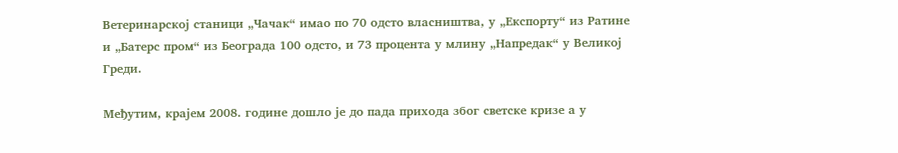Ветеринарској станици „Чачак“ имао по 70 одсто власништва, у „Експорту“ из Ратине и „Батерс пром“ из Београда 100 одсто, и 73 процента у млину „Напредак“ у Великој Греди.

Међутим, крајем 2008. године дошло је до пада прихода због светске кризе а у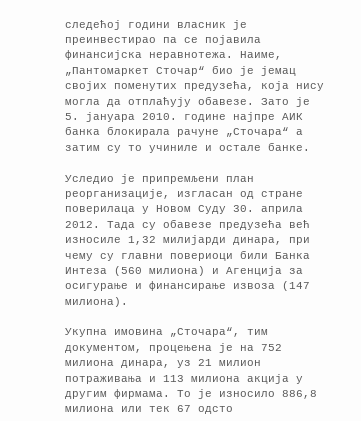следећој години власник је преинвестирао па се појавила финансијска неравнотежа. Наиме, „Пантомаркет Сточар“ био је јемац својих поменутих предузећа, која нису могла да отплаћују обавезе. Зато је 5. јануара 2010. године најпре АИК банка блокирала рачуне „Сточара“ а затим су то учиниле и остале банке.

Уследио је припремљени план реорганизације, изгласан од стране поверилаца у Новом Суду 30. априла 2012. Тада су обавезе предузећа већ износиле 1,32 милијарди динара, при чему су главни повериоци били Банка Интеза (560 милиона) и Агенција за осигурање и финансирање извоза (147 милиона).

Укупна имовина „Сточара“, тим документом, процењена је на 752 милиона динара, уз 21 милион потраживања и 113 милиона акција у другим фирмама. То је износило 886,8 милиона или тек 67 одсто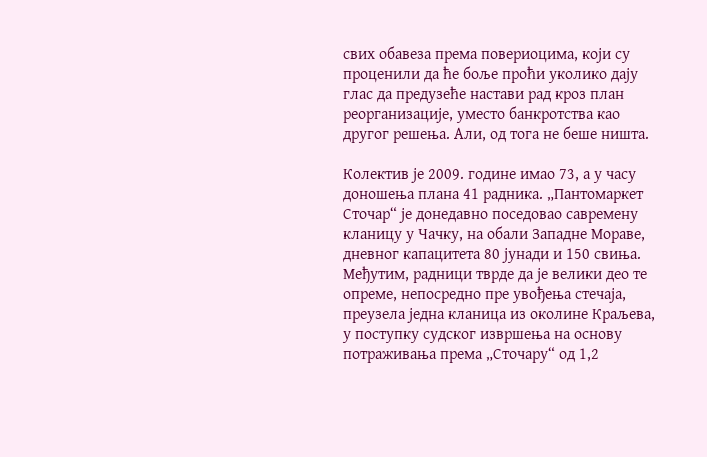свих обавеза према повериоцима, који су проценили да ће боље проћи уколико дају глас да предузеће настави рад кроз план реорганизације, уместо банкротства као другог решења. Али, од тога не беше ништа.

Колектив је 2009. године имао 73, а у часу доношења плана 41 радника. „Пантомаркет Сточар“ је донедавно поседовао савремену кланицу у Чачку, на обали Западне Мораве, дневног капацитета 80 јунади и 150 свиња. Међутим, радници тврде да је велики део те опреме, непосредно пре увођења стечаја, преузела једна кланица из околине Краљева, у поступку судског извршења на основу потраживања према „Сточару“ од 1,2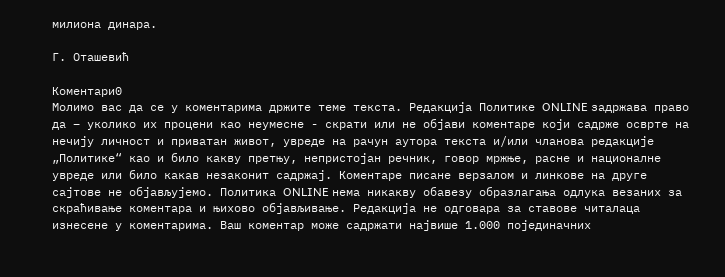милиона динара.

Г. Оташевић

Коментари0
Молимо вас да се у коментарима држите теме текста. Редакција Политике ONLINE задржава право да – уколико их процени као неумесне - скрати или не објави коментаре који садрже осврте на нечију личност и приватан живот, увреде на рачун аутора текста и/или чланова редакције „Политике“ као и било какву претњу, непристојан речник, говор мржње, расне и националне увреде или било какав незаконит садржај. Коментаре писане верзалом и линкове на друге сајтове не објављујемо. Политика ONLINE нема никакву обавезу образлагања одлука везаних за скраћивање коментара и њихово објављивање. Редакција не одговара за ставове читалаца изнесене у коментарима. Ваш коментар може садржати највише 1.000 појединачних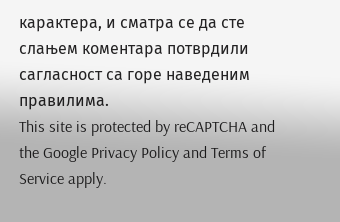карактера, и сматра се да сте слањем коментара потврдили сагласност са горе наведеним правилима.
This site is protected by reCAPTCHA and the Google Privacy Policy and Terms of Service apply.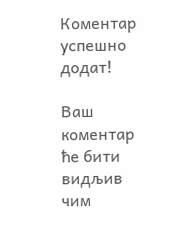Комeнтар успeшно додат!

Ваш комeнтар ћe бити видљив чим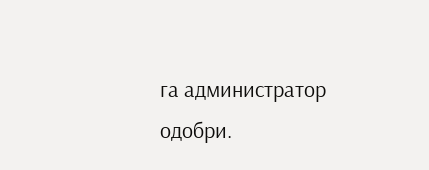га администратор одобри.